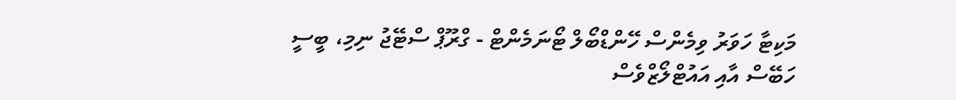މަކިޓާ ހަވަރު ވިމެންސް ހޭންޑްބޯލް ޓޯނަމެންޓް - ގްރޫޕް ސްޓޭޖު ނިމި، ބީސީ ހަބޭސް އާއި އައުޓްލޯޒްވެސް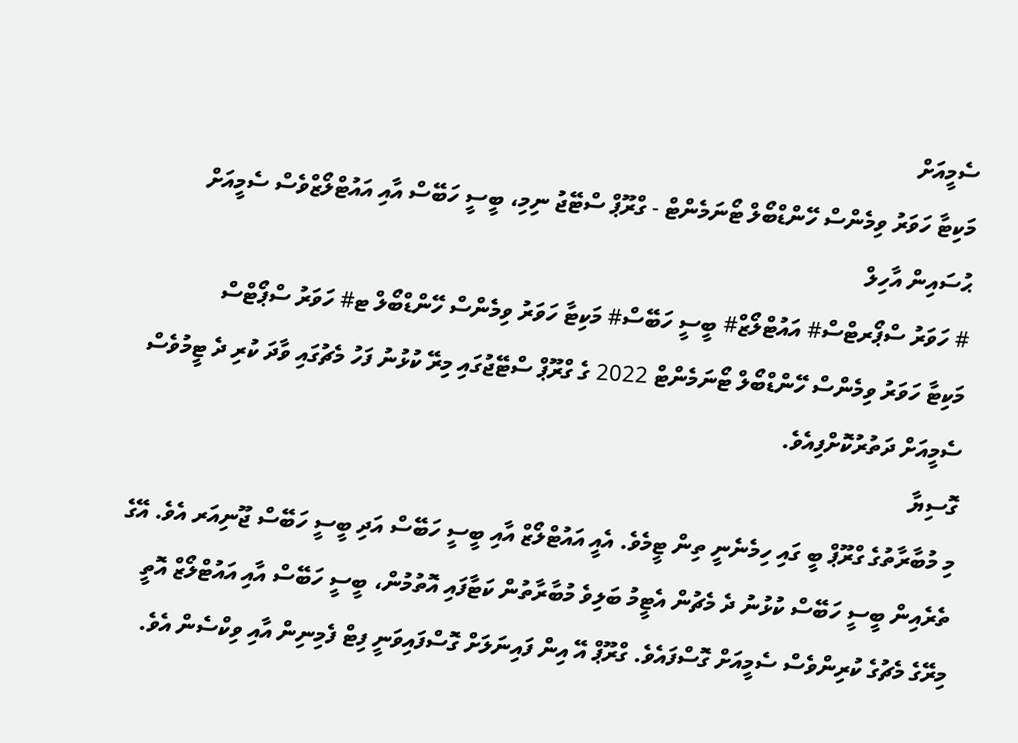ސެމީއަށް
މަކިޓާ ހަވަރު ވިމެންސް ހޭންޑްބޯލް ޓޯނަމެންޓް - ގްރޫޕް ސްޓޭޖު ނިމި، ބީސީ ހަބޭސް އާއި އައުޓްލޯޒްވެސް ސެމީއަށް
ޙުސައިން އާހިލް
# ހަވަރު ސްޕޯރޓްސް# އައުޓްލޯޒް# ބީސީ ހަބޭސް# މަކިޓާ ހަވަރު ވިމެންސް ހޭންޑްބޯލް ޓ# ހަވަރު ސްޕޯޓްސް
މަކިޓާ ހަވަރު ވިމެންސް ހޭންޑްބޯލް ޓޯނަމެންޓް 2022 ގެ ގްރޫޕް ސްޓޭޖުގައި މިރޭ ކުޅުނު ފަހު މެޗުގައި ވާދަ ކުރި ދެ ޓީމުވެސް ސެމީއަށް ދަތުރުކޮށްފިއެވެ.
ގޮސިޔާ
މި މުބާރާތުގެ ގްރޫޕް ބީ ގައި ހިމެނެނީ ތިން ޓީމެވެ. އެއީ އައުޓްލޯޒް އާއި ބީސީ ހަބޭސް އަދި ބީސީ ހަބޭސް ޖޫނިއަރ އެވެ. އޭގެ ތެރެއިން ބީސީ ހަބޭސް ކުޅުނު ދެ މެޗުން އެޓީމު ބަލިވެ މުބާރާތުން ކަޓާފައި އޮތުމުން، ބީސީ ހަބޭސް އާއި އައުޓްލޯޒް އޮތީ މިރޭގެ މެޗުގެ ކުރިންވެސް ސެމީއަށް ގޮސްފައެވެ. ގްރޫޕް އޭ އިން ފައިނަލަށް ގޮސްފައިވަނީ ފިޓް ފެމިނިން އާއި ވިކްސެން އެވެ.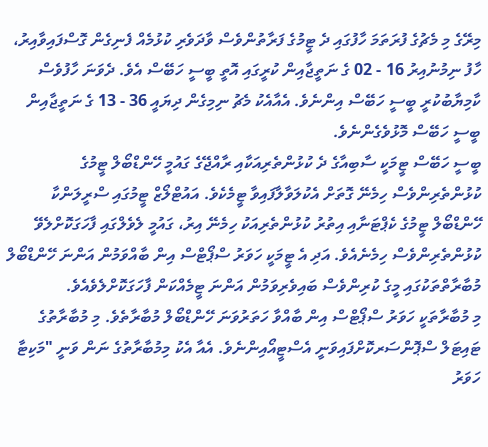މިރޭގެ މި މެޗުގެ ފުރަތަމަ ހާފުގައި ދެ ޓީމުގެ ފަރާތުންވެސް ވާދަވެރި ކުޅުމެއް ފެނިގެން ގޮސްފައިވާއިރު، ހާފު ނިމުނުއިރު 16 - 02 ގެ ނަތީޖާއިން ކުރީގައި އޮތީ ބީސީ ހަބޭސް އެވެ. ދެވަނަ ހާފުވެސް ކާމިޔާބުކުރީ ބީސީ ހަބޭސް އިންނެވެ. އެއާއެކު މެޗު ނިމިގެން ދިޔައީ 36 - 13 ގެ ނަތީޖާއިން ބީސީ ހަބޭސް މޮޅުވެގެންނެވެ.
ބީސީ ހަބޭސް ޓީމަކީ ސާބިއާގެ ދެ ކުޅުންތެރިއަކާއި ރާއްޖޭގެ ގައުމީ ހޭންޑްބޯލް ޓީމުގެ ކުޅުންތެރިންވެސް ހިމެނޭ ގޮތަށް އެކުލަވާލާފައިވާ ޓީމެކެވެ. އައުޓްލޯޒް ޓީމުގައި ސްރީލަންކާ ހޭންޑްބޯލް ޓީމުގެ ކެޕްޓަނާއި އިތުރު ކުޅުންތެރިއަކު ހިމެނޭ އިރު، ގައުމީ ލެވެލްގައި ފާހަގަކޮށްލެވޭ ކުޅުންތެރިންވެސް ހިމެނެއެވެ. އަދި އެ ޓީމަކީ ހަވަރު ސްޕޯޓްސް އިން ބާއްވަމުން އަންނަ ހޭންޑްބޯލް މުބާރާތްތަކުގައި މީގެ ކުރިންވެސް ބައިވެރިވަމުން އަންނަ ޓީމެއްކަން ފާހަގަކޮށްލެވެއެވެ.
މި މުބާރާތަކީ ހަވަރު ސްޕޯޓްސް އިން ބާއްވާ ހަތަރުވަނަ ހޭންޑްބޯލް މުބާރާތެވެ. މި މުބާރާތުގެ ޓައިޓަލް ސްޕޮންސަރކޮށްފައިވަނީ އެސްޓީއޯއިންނެވެ. އެއާ އެކު މިމުބާރާތުގެ ނަން ވަނީ "މަކިޓާ ހަވަރު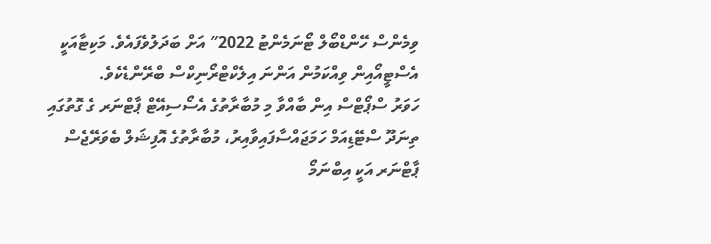ވިމެންސް ހޭންޑްބޯލް ޓޯނަމެންޓު 2022″ އަށް ބަދަލުވެފައެވެ. މަކިޓާއަކީ އެސްޓީއޯއިން ވިއްކަމުން އަންނަ އިލެކްޓްރޯނިކްސް ބްރޭންޑެކެވެ.
ހަވަރު ސްޕޯޓްސް އިން ބާއްވާ މި މުބާރާތުގެ އެސޯސިއޭޓް ޕާޓްނަރ ގެ ގޮތުގައި ތިނަދޫ ސްޓޭޑިއަމް ހަމަޖައްސާފައިވާއިރު، މުބާރާތުގެ އޮފިޝަލް ބެވަރޭޖެސް ޕާޓްނަރ އަކީ އިބްނަމޯ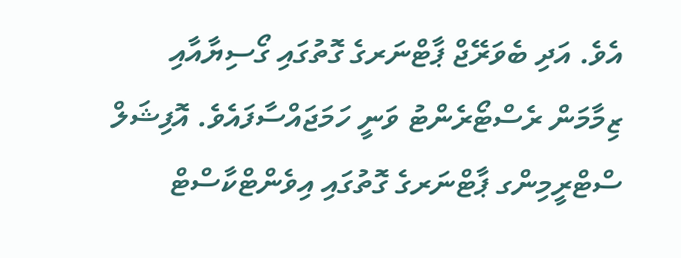އެވެ. އަދި ބެވަރޭޖް ޕާޓްނަރގެ ގޮތުގައި ގޯސިޔާއާއި ޒިމާމަން ރެސްޓޯރެންޓު ވަނީ ހަމަޖައްސާފައެވެ. އޮފިޝަލް ސްޓްރީމިންގ ޕާޓްނަރގެ ގޮތުގައި އިވެންޓްކާސްޓް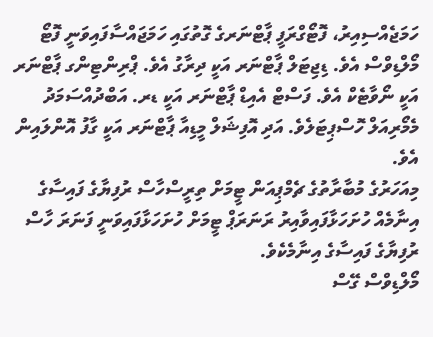ހަމަޖެއްސިއިރު، ފޮޓޯގްރަފީ ޕާޓްނަރގެ ގޮތުގައި ހަމަޖައްސާފައިވަނީ ފޮޓޯ މޯލްޑިވްސް އެވެ. ޑިޖިޓަލް ޕާޓްނަރ އަކީ ދިރާގު އެވެ. ޕްރިންޓިންގ ޕާޓްނަރ އަކީ ނޯވާޓެކް އެވެ. ފަސްޓް އެއިޑް ޕާޓްނަރ އަކީ ޑރ. އަބްދުއްސަމަދު މެމޯރިއަލް ހޮސްޕިޓަލެވެ. އަދި އޮފިޝަލް މީޑިއާ ޕާޓްނަރ އަކީ ގާފު އޮންލައިން އެވެ.
މިއަހަރުގެ މުބާރާތުގެ ޗެމްޕިއަން ޓީމަށް ތިރީސްހާސް ރުފިޔާގެ ފައިސާގެ އިނާމެއް ހުށަހަޅާފައިވާއިރު ރަނަރަޕް ޓީމަށް ހުށަހަޅާފައިވަނީ ފަނަރަ ހާސް ރުފިޔާގެ ފައިސާގެ އިނާމެކެވެ.
މޯލްޑިވްސް ގޭސް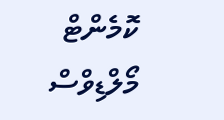ކޮމެންޓް
މޯލްޑިވްސް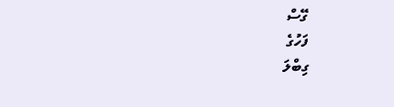ގޭސް
ފަހުގެ
ގިބްލަ